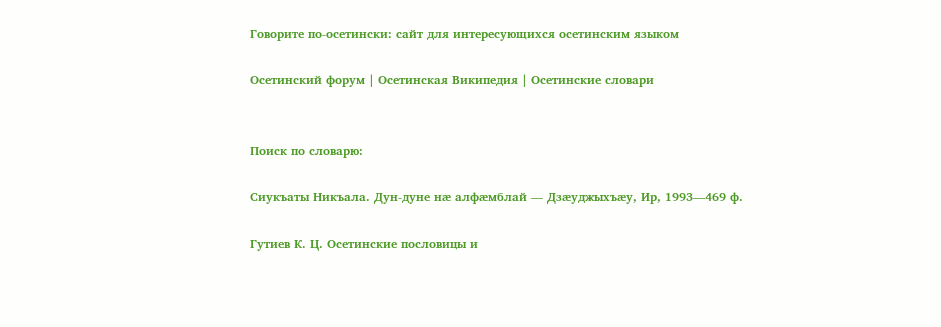Говорите по-осетински: сайт для интересующихся осетинским языком

Осетинский форум | Осетинская Википедия | Осетинские словари


Поиск по словарю:

Сиукъаты Никъала. Дун-дуне нæ алфæмблай — Дзæуджыхъæу, Ир, 1993—469 ф.

Гутиев К. Ц. Осетинские пословицы и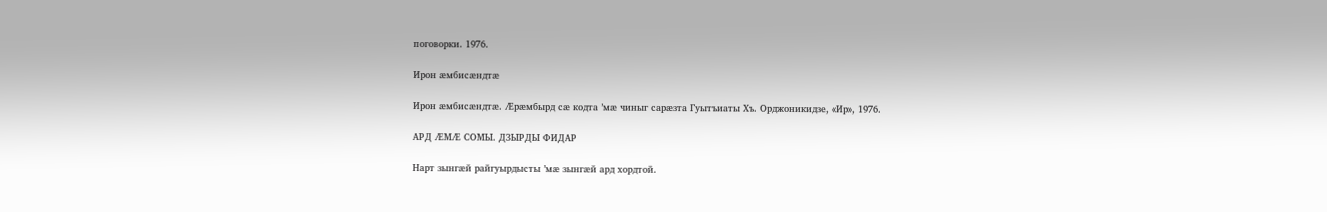поговорки. 1976.

Ирон æмбисæндтæ

Ирон æмбисæндтæ. Æрæмбырд сæ кодта ’мæ чиныг сарæзта Гуытъиаты Хъ. Орджоникидзе, «Ир», 1976.

АРД ÆМÆ СОМЫ. ДЗЫРДЫ ФИДАР

Нарт зынгæй райгуырдысты ’мæ зынгæй ард хордтой.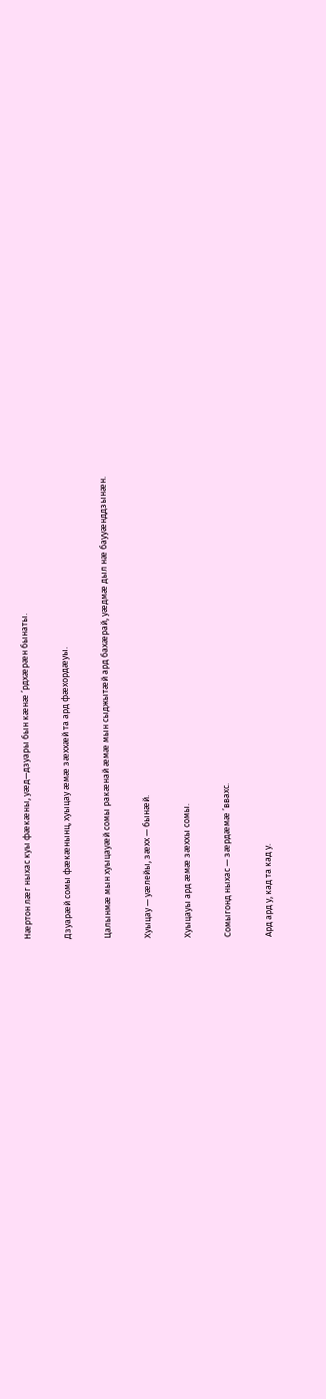Нæртон лæг ныхас куы фæкæны, уæд—дзуары бын кæнæ ’рдхæрæн бынаты.

Дзуарæй сомы фæкæнынц, хуыцау æмæ зæххæй та ард фæхордæуы.

Цалынмæ мын хуыцауæй сомы ракæнай æмæ мын сыджытæй ард бахæрай, уæдмæ дыл нæ баууæнддзынæн.

Хуыцау — уæлейы, зæхх — бынæй.

Хуыцауы ард æмæ зæххы сомы.

Сомыгонд ныхас — зæрдæмæ ’ввахс.

Ард ард у, кад та кад у.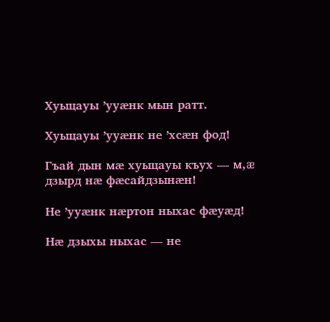Хуыцауы ’ууæнк мын ратт.

Хуыцауы ’ууæнк не ’хсæн фод!

Гъай дын мæ хуыцауы къух — м,æ дзырд нæ фæсайдзынæн!

Не ’ууæнк нæртон ныхас фæуæд!

Нæ дзыхы ныхас — не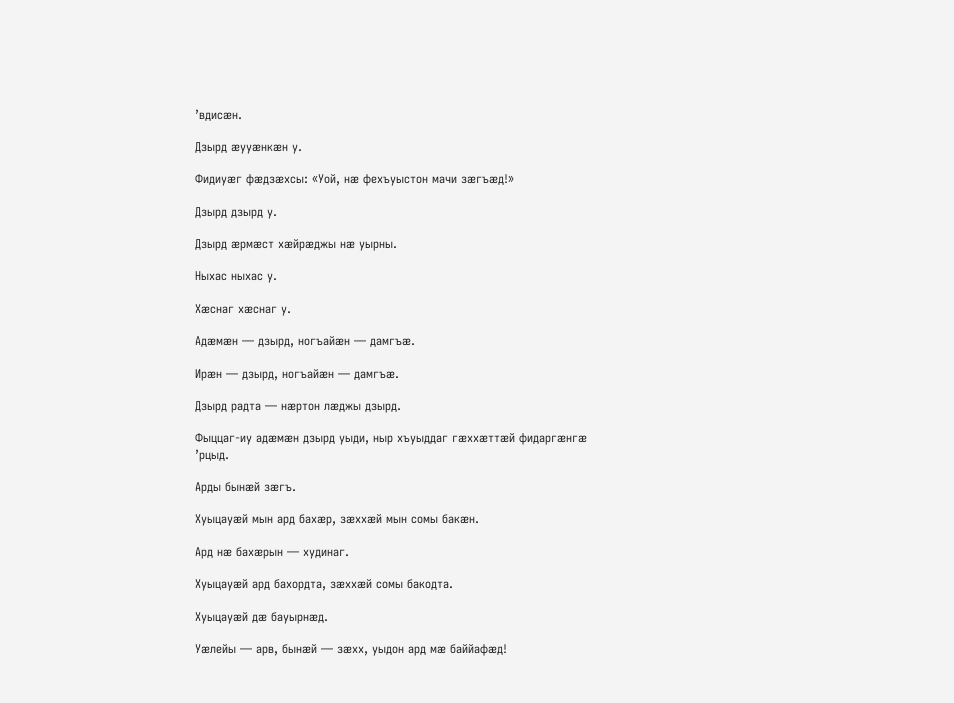’вдисæн.

Дзырд æууæнкæн у.

Фидиуæг фæдзæхсы: «Уой, нæ фехъуыстон мачи зæгъæд!»

Дзырд дзырд у.

Дзырд æрмæст хæйрæджы нæ уырны.

Ныхас ныхас у.

Хæснаг хæснаг у.

Адæмæн — дзырд, ногъайæн — дамгъæ.

Ирæн — дзырд, ногъайæн — дамгъæ.

Дзырд радта — нæртон лæджы дзырд.

Фыццаг-иу адæмæн дзырд уыди, ныр хъуыддаг гæххæттæй фидаргæнгæ ’рцыд.

Арды бынæй зæгъ.

Хуыцауæй мын ард бахæр, зæххæй мын сомы бакæн.

Ард нæ бахæрын — худинаг.

Хуыцауæй ард бахордта, зæххæй сомы бакодта.

Хуыцауæй дæ бауырнæд.

Уæлейы — арв, бынæй — зæхх, уыдон ард мæ баййафæд!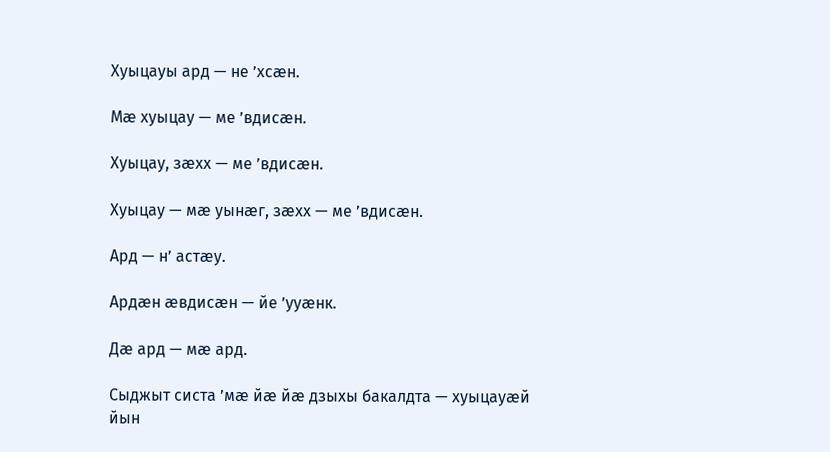Хуыцауы ард — не ’хсæн.

Мæ хуыцау — ме ’вдисæн.

Хуыцау, зæхх — ме ’вдисæн.

Хуыцау — мæ уынæг, зæхх — ме ’вдисæн.

Ард — н’ астæу.

Ардæн æвдисæн — йе ’ууæнк.

Дæ ард — мæ ард.

Сыджыт систа ’мæ йæ йæ дзыхы бакалдта — хуыцауæй йын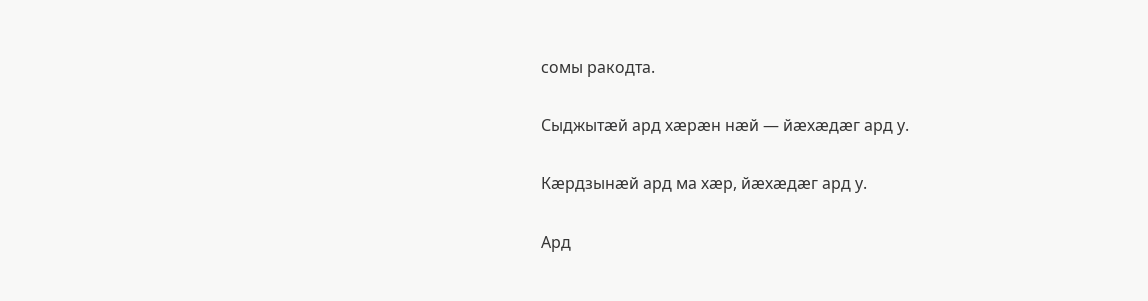сомы ракодта.

Сыджытæй ард хæрæн нæй — йæхæдæг ард у.

Кæрдзынæй ард ма хæр, йæхæдæг ард у.

Ард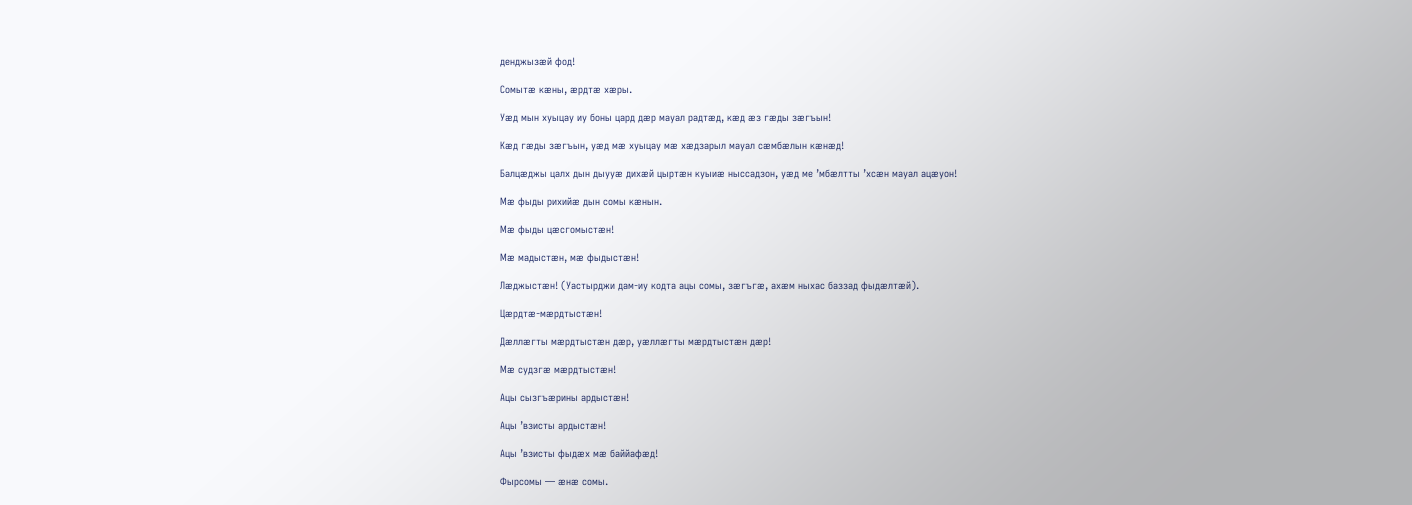денджызæй фод!

Сомытæ кæны, æрдтæ хæры.

Уæд мын хуыцау иу боны цард дæр мауал радтæд, кæд æз гæды зæгъын!

Кæд гæды зæгъын, уæд мæ хуыцау мæ хæдзарыл мауал сæмбæлын кæнæд!

Балцæджы цалх дын дыууæ дихæй цыртæн куыиæ ныссадзон, уæд ме ’мбæлтты ’хсæн мауал ацæуон!

Мæ фыды рихийæ дын сомы кæнын.

Мæ фыды цæсгомыстæн!

Мæ мадыстæн, мæ фыдыстæн!

Лæджыстæн! (Уастырджи дам-иу кодта ацы сомы, зæгъгæ, ахæм ныхас баззад фыдæлтæй).

Цæрдтæ-мæрдтыстæн!

Дæллæгты мæрдтыстæн дæр, уæллæгты мæрдтыстæн дæр!

Мæ судзгæ мæрдтыстæн!

Ацы сызгъæрины ардыстæн!

Ацы ’взисты ардыстæн!

Ацы ’взисты фыдæх мæ баййафæд!

Фырсомы — æнæ сомы.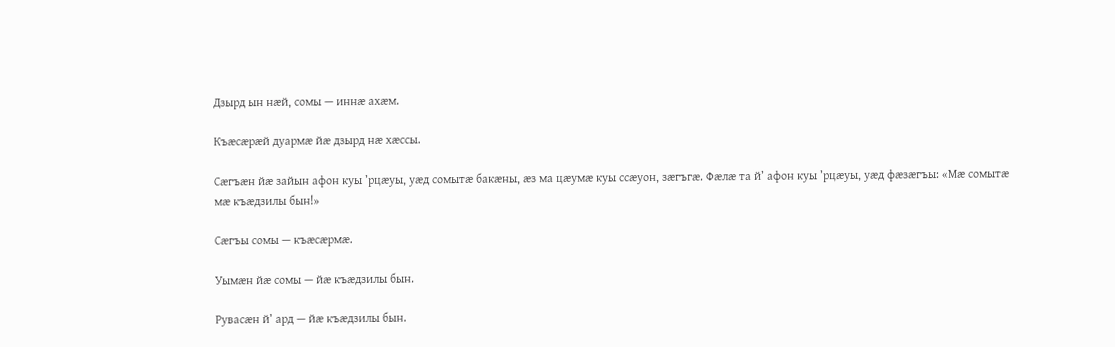Дзырд ын нæй, сомы — иннæ ахæм.

Къæсæрæй дуармæ йæ дзырд нæ хæссы.

Сæгъæн йæ зайын афон куы ’рцæуы, уæд сомытæ бакæны, æз ма цæумæ куы ссæуон, зæгъгæ. Фæлæ та й’ афон куы ’рцæуы, уæд фæзæгъы: «Мæ сомытæ мæ къæдзилы бын!»

Сæгъы сомы — къæсæрмæ.

Уымæн йæ сомы — йæ къæдзилы бын.

Рувасæн й’ ард — йæ къæдзилы бын.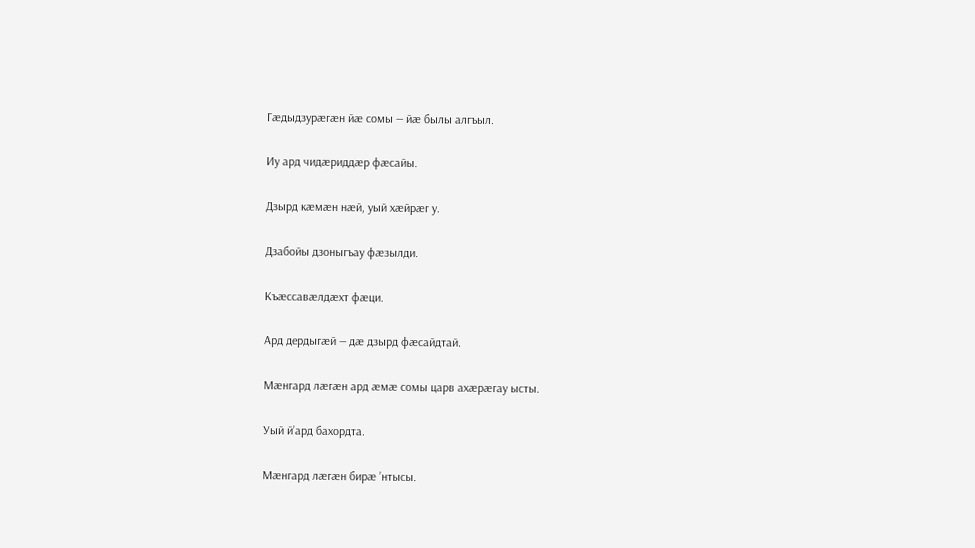Гæдыдзурæгæн йæ сомы — йæ былы алгъыл.

Иу ард чидæриддæр фæсайы.

Дзырд кæмæн нæй, уый хæйрæг у.

Дзабойы дзоныгъау фæзылди.

Къæссавæлдæхт фæци.

Ард дердыгæй — дæ дзырд фæсайдтай.

Мæнгард лæгæн ард æмæ сомы царв ахæрæгау ысты.

Уый й’ард бахордта.

Мæнгард лæгæн бирæ ’нтысы.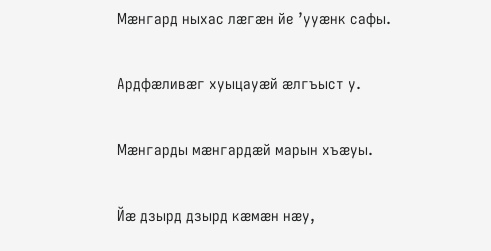Мæнгард ныхас лæгæн йе ’ууæнк сафы.

Ардфæливæг хуыцауæй æлгъыст у.

Мæнгарды мæнгардæй марын хъæуы.

Йæ дзырд дзырд кæмæн нæу,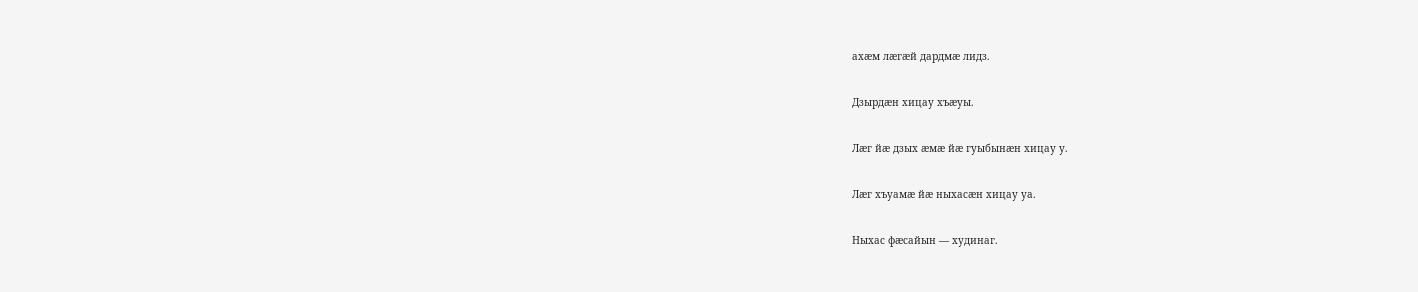ахæм лæгæй дардмæ лидз.

Дзырдæн хицау хъæуы.

Лæг йæ дзых æмæ йæ гуыбынæн хицау у.

Лæг хъуамæ йæ ныхасæн хицау уа.

Ныхас фæсайын — худинаг.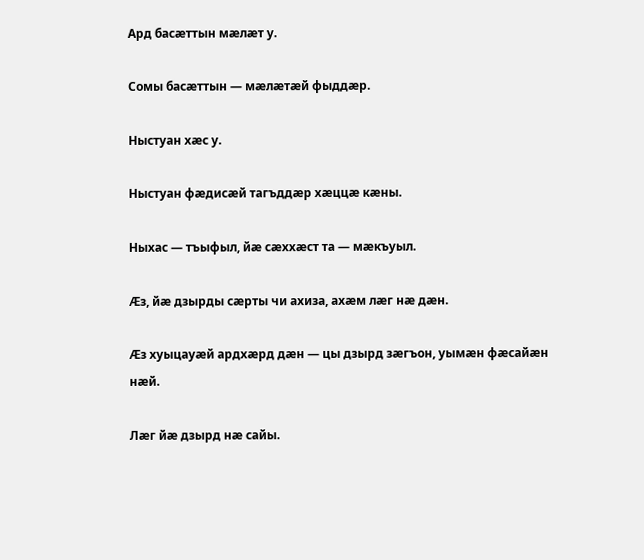Ард басæттын мæлæт у.

Сомы басæттын — мæлæтæй фыддæр.

Ныстуан хæс у.

Ныстуан фæдисæй тагъддæр хæццæ кæны.

Ныхас — тъыфыл, йæ сæххæст та — мæкъуыл.

Æз, йæ дзырды сæрты чи ахиза, ахæм лæг нæ дæн.

Æз хуыцауæй ардхæрд дæн — цы дзырд зæгъон, уымæн фæсайæн нæй.

Лæг йæ дзырд нæ сайы.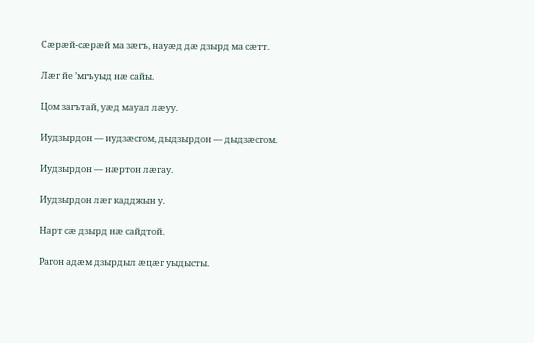Сæрæй-сæрæй ма зæгъ, науæд дæ дзырд ма сæтт.

Лæг йе ’мгъуыд нæ сайы.

Цом загътай, уæд мауал лæуу.

Иудзырдон — иудзæсгом, дыдзырдон — дыдзæсгом.

Иудзырдон — нæртон лæгау.

Иудзырдон лæг кадджын у.

Нарт сæ дзырд нæ сайдтой.

Рагон адæм дзырдыл æцæг уыдысты.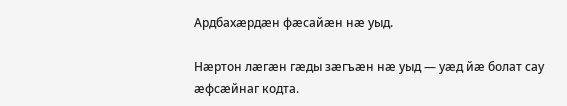Ардбахæрдæн фæсайæн нæ уыд.

Нæртон лæгæн гæды зæгъæн нæ уыд — уæд йæ болат сау æфсæйнаг кодта.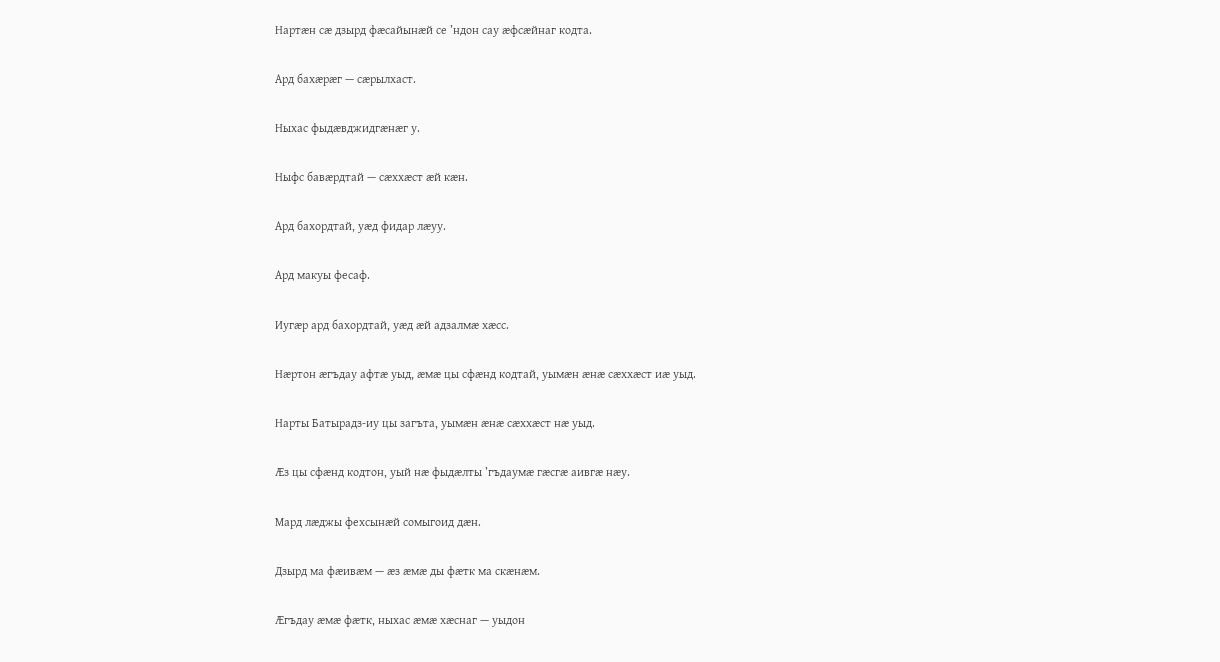Нартæн сæ дзырд фæсайынæй се ’ндон сау æфсæйнаг кодта.

Ард бахæрæг — сæрылхаст.

Ныхас фыдæвджидгæнæг у.

Ныфс бавæрдтай — сæххæст æй кæн.

Ард бахордтай, уæд фидар лæуу.

Ард макуы фесаф.

Иугæр ард бахордтай, уæд æй адзалмæ хæсс.

Нæртон æгъдау афтæ уыд, æмæ цы сфæнд кодтай, уымæн æнæ сæххæст иæ уыд.

Нарты Батырадз-иу цы загъта, уымæн æнæ сæххæст нæ уыд.

Æз цы сфæнд кодтон, уый нæ фыдæлты ’гъдаумæ гæсгæ аивгæ нæу.

Мард лæджы фехсынæй сомыгоид дæн.

Дзырд ма фæивæм — æз æмæ ды фæтк ма скæнæм.

Æгъдау æмæ фæтк, ныхас æмæ хæснаг — уыдон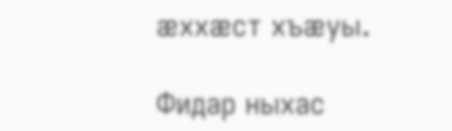æххæст хъæуы.

Фидар ныхас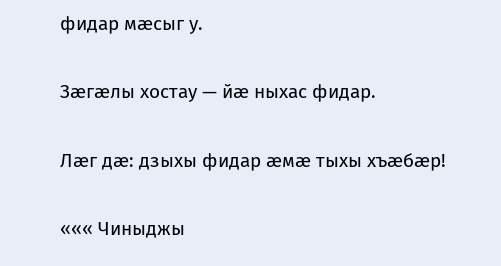фидар мæсыг у.

Зæгæлы хостау — йæ ныхас фидар.

Лæг дæ: дзыхы фидар æмæ тыхы хъæбæр!

««« Чиныджы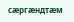сæргæндтæм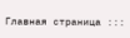Главная страница :::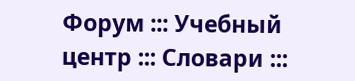Форум ::: Учебный центр ::: Словари :::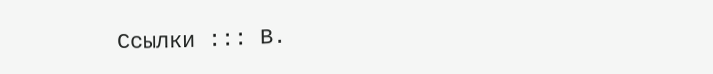Ссылки ::: В.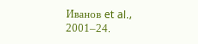Иванов et al., 2001–24.